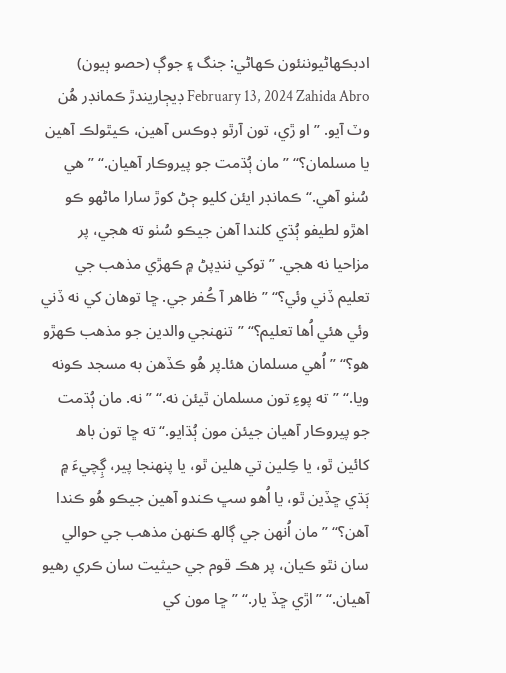ادبڪهاڻيوننئون ڪھاڻي: جنگ ۽ جوڳ (حصو ٻيون) February 13, 2024 Zahida Abro ڊيڄاريندڙ ڪمانڊر هُن وٽ آيو. ”او ڙي، تون آرٿو ڊوڪس آهين، ڪيٿولڪ آهين يا مسلمان؟“ ”مان ٻُڌمت جو پيروڪار آهيان.“ ”هي سُٺو آهي.“ ڪمانڊر ايئن کليو ڄڻ کوڙ سارا ماڻهو ڪو اهڙو لطيفو ٻُڌي کلندا آهن جيڪو سُٺو ته هجي، پر مزاحيا نه هجي. ”توکي ننڍپڻ ۾ ڪهڙي مذهب جي تعليم ڏني وئي؟“ ”ظاهر آ ڪُفر جي. ڇا توهان کي نه ڏني وئي هئي اُها تعليم؟“ ”تنهنجي والدين جو مذهب ڪهڙو هو؟“ ”اُهي مسلمان هئا۔پر هُو ڪڏهن به مسجد ڪونه ويا.“ ”ته پوءِ تون مسلمان ٿيئن نه.“ ”نه. مان ٻُڌمت جو پيروڪار آهيان جيئن مون ٻُڌايو.“ ته ڇا تون باھ کائين ٿو، يا ڪِلين تي هلين ٿو، يا پنهنجا پير، ڳِچيءَ ۾ ٻَڌي ڇڏين ٿو، يا اُهو سڀ ڪندو آهين جيڪو هُو ڪندا آهن؟“ ”مان اُنهن جي ڳالھ ڪنهن مذهب جي حوالي سان نٿو ڪيان، پر هڪ قوم جي حيثيت سان ڪري رهيو آهيان.“ ”اڙي ڇڏ يار.“ ”ڇا مون کي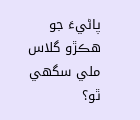پاڻيءَ جو هڪڙو گلاس ملي سگهي ٿو؟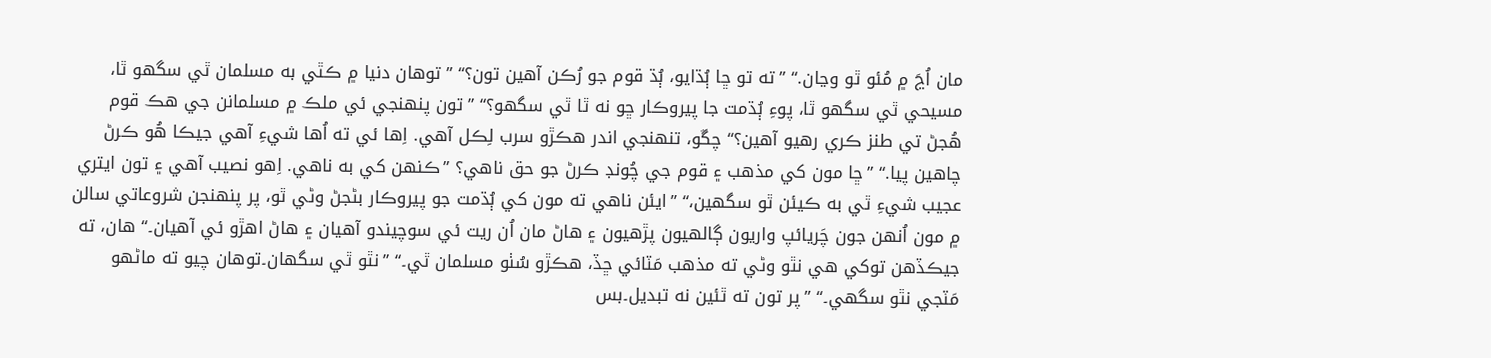مان اُڃَ ۾ مُئو ٿو وڃان.“ ”ته تو ڇا ٻُڌايو، ٻُڌ قوم جو رُڪن آهين تون؟“ ”توهان دنيا ۾ ڪٿي به مسلمان ٿي سگهو ٿا، مسيحي ٿي سگهو ٿا، پوءِ ٻُڌمت جا پيروڪار ڇو نه ٿا ٿي سگهو؟“ ”تون پنهنجي ئي ملڪ ۾ مسلمانن جي هڪ قوم هُجڻ تي طنز ڪري رهيو آهين؟“ چڱو، تنهنجي اندر هڪڙو سرب لِڪل آهي. اِها ئي ته اُها شيءِ آهي جيڪا هُو ڪرڻ چاهين پيا.“ ”ڇا مون کي مذهب ۽ قوم جي چُونڊ ڪرڻ جو حق ناهي؟ ”ڪنهن کي به ناهي. اِهو نصيب آهي ۽ تون ايتري عجيب شيءِ ٿي به ڪيئن ٿو سگهين،“ ”ايئن ناهي ته مون کي ٻُڌمت جو پيروڪار بڻجڻ وڻي ٿو، پر پنهنجن شروعاتي سالن ۾ مون اُنهن جون چَريائپ واريون ڳالهيون پڙهيون ۽ هاڻ مان اُن ريت ئي سوچيندو آهيان ۽ هاڻ اهڙو ئي آهيان۔“ هان، ته جيڪڏهن توکي هي نٿو وڻي ته مذهب مَٽائي ڇڏ، هڪڙو سُٺو مسلمان ٿي۔“ ”نٿو ٿي سگهان۔توهان چيو ته ماڻهو مَٽجي نٿو سگهي۔“ ”پر تون ته ٿئين نه تبديل۔بس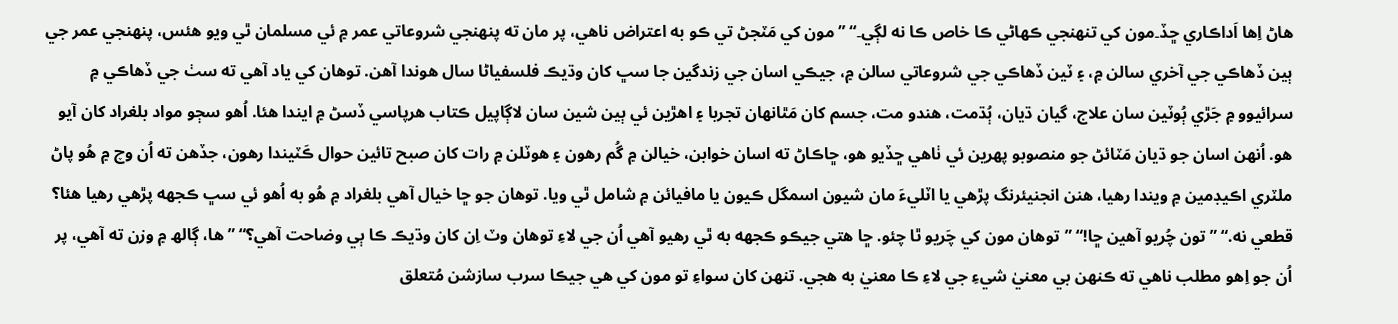هاڻ اِها اَداڪاري ڇڏ۔مون کي تنهنجي ڪهاڻي ڪا خاص ڪا نه لڳي۔“ ”مون کي مَٽجڻ تي ڪو به اعتراض ناهي، پر مان ته پنهنجي شروعاتي عمر ۾ ئي مسلمان ٿي ويو هئس، پنهنجي عمر جي ٻين ڏهاڪي جي آخري سالن ۾، ۽ ٽين ڏهاڪي جي شروعاتي سالن ۾، جيڪي اسان جي زندگين جا سڀ کان وڌيڪ فلسفياڻا سال هوندا آهن. توهان کي ياد آهي ته سٺ جي ڏهاڪي ۾ سرائيوو ۾ جَڙي ٻُوٽين سان علاج، گيان ڌيان، ٻُڌمت، هندو مت، جسم کان مَٿانهان تجربا ۽ اهڙين ئي ٻين شين سان لاڳاپيل ڪتاب هرپاسي ڏسڻ ۾ ايندا هئا. اُهو سڄو مواد بلغراد کان آيو هو. اُنهن اسان جو ڌيان مَٽائڻ جو منصوبو پهرين ئي ٺاهي ڇڏيو هو، ڇاڪاڻ ته اسان خوابن، خيالن ۾ گُم رهون ۽ هوٽلن ۾ رات کان صبح تائين حوال ڪَٽيندا رهون، جڏهن ته اُن وچ ۾ هُو پاڻ ملٽري اڪيڊمين ۾ ويندا رهيا، هنن انجنيئرنگ پڙهي يا اٽليءَ مان شيون اسمگل ڪيون يا مافيائن ۾ شامل ٿي ويا. توهان جو ڇا خيال آهي بلغراد ۾ هُو به اُهو ئي سڀ ڪجهه پڙهي رهيا هئا؟ قطعي نه.“ ”تون چُريو آهين ڇا!“ ”توهان مون کي چَريو ٿا چئو. ڇا هتي جيڪو ڪجهه به ٿي رهيو آهي اُن جي لاءِ توهان وٽ اِن کان وڌيڪ ڪا ٻي وضاحت آهي؟“ ”ها، ڳالھ ۾ وزن ته آهي، پر اُن جو اِهو مطلب ناهي ته ڪنهن بي معنيٰ شيءِ جي لاءِ ڪا معنيٰ به هجي. تنهن کان سواءِ تو مون کي هي جيڪا سرب سازشن مُتعلق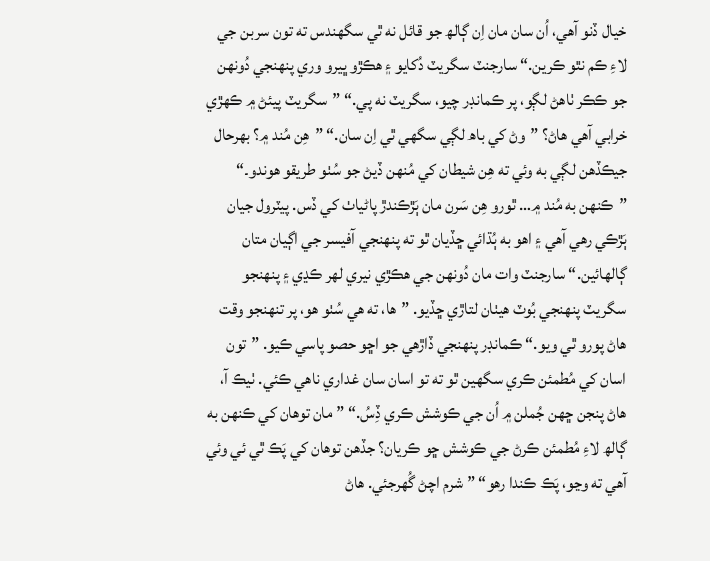خيال ڏنو آهي، اُن سان مان اِن ڳالھ جو قائل نه ٿي سگهندس ته تون سربن جي لاءِ ڪم نٿو ڪرين.“ سارجنٽ سگريٽ دُکايو ۽ هڪڙو ڀيرو وري پنهنجي دُونهن جو ڪڪر ٺاهڻ لڳو، پر ڪمانڊر چيو، سگريٽ نه پي.“ ”سگريٽ پيئڻ ۾ ڪهڙي خرابي آهي هاڻ؟ ”وڻ کي باھ لڳي سگهي ٿي اِن سان.“ ”هِن مُند ۾؟ بهرحال جيڪڏهن لڳي به وئي ته هِن شيطان کي مُنهن ڏيڻ جو سُٺو طريقو هوندو۔“ ”ڪنهن به مُند ۾… ٿورو هِن سَرن مان ٻَڙڪندڙ پاڻياٺ کي ڏس. پيٽرول جيان ٻَڙڪي رهي آهي ۽ اهو به ٻُڌائي ڇڏيان ٿو ته پنهنجي آفيسر جي اڳيان متان ڳالهائين.“ سارجنٽ وات مان دُونهن جي هڪڙي نيري لهر ڪڍي ۽ پنهنجو سگريٽ پنهنجي بُوٽ هيٺان لتاڙي ڇڏيو. ”ها، ته هي سُٺو هو، پر تنهنجو وقت هاڻ پورو ٿي ويو.“ ڪمانڊر پنهنجي ڏاڙهي جو اڇو حصو پاسي ڪيو. ”تون اسان کي مُطمئن ڪري سگهين ٿو ته تو اسان سان غداري ناهي ڪئي. ٺيڪ آ، هاڻ پنجن ڇهن جُملن ۾ اُن جي ڪوشش ڪري ڏِسُ.“ ”مان توهان کي ڪنهن به ڳالھ لاءِ مُطمئن ڪرڻ جي ڪوشش ڇو ڪريان؟ جڏهن توهان کي پَڪ ٿي ئي وئي آهي ته وڃو، پَڪ ڪندا رهو“ ”شرم اچڻ گُهرجئي. هاڻ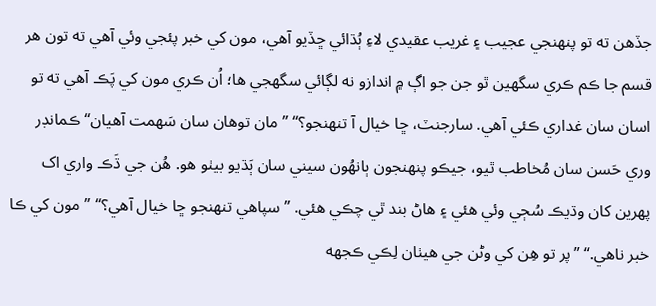جڏهن ته تو پنهنجي عجيب ۽ غريب عقيدي لاءِ ٻُڌائي ڇڏيو آهي، مون کي خبر پئجي وئي آهي ته تون هر قسم جا ڪم ڪري سگهين ٿو جن جو اڳ ۾ اندازو نه لڳائي سگهجي ها؛ اُن ڪري مون کي پَڪ آهي ته تو اسان سان غداري ڪئي آهي. سارجنٽ، ڇا خيال آ تنهنجو؟“ ”مان توهان سان سَهمت آهيان“ ڪمانڊر وري حَسن سان مُخاطب ٿيو، جيڪو پنهنجون ٻانهُون سيني سان ٻَڌيو بيٺو هو. هُن جي ڌَڪ واري اک پهرين کان وڌيڪ سُڄي وئي هئي ۽ هاڻ بند ٿي چڪي هئي. ”سپاهي تنهنجو ڇا خيال آهي؟“ ”مون کي ڪا خبر ناهي.“ ”پر تو هِن کي وڻن جي هيٺان لِڪي ڪجهه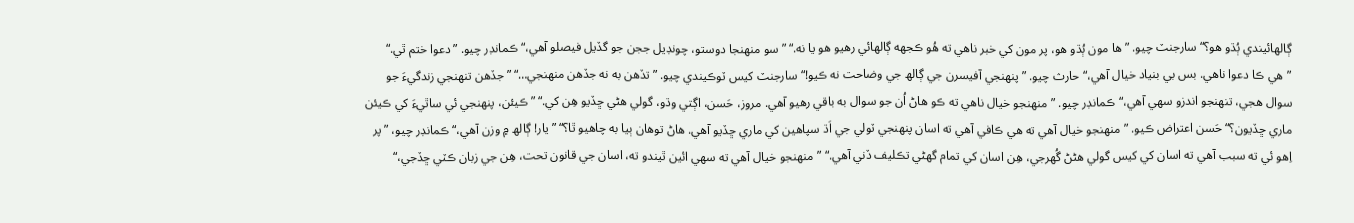ڳالهائيندي ٻُڌو هو؟“ سارجنٽ چيو. ”ها مون ٻُڌو هو، پر مون کي خبر ناهي ته هُو ڪجهه ڳالهائي رهيو هو يا نه.“ ”سو منهنجا دوستو، چونڊيل ججن جو گڏيل فيصلو آهي،“ ڪمانڊر چيو. ”دعوا ختم ٿي.“ ”هي ڪا دعوا ناهي. بس بي بنياد خيال آهي،“ حارث چيو. ”پنهنجي آفيسرن جي ڳالھ جي وضاحت نه ڪيو!“ سارجنٽ کيس ٽوڪيندي چيو. ”تڏهن به نه جڏهن منهنجي…“ ”جڏهن تنهنجي زندگيءَ جو سوال هجي، تنهنجو اندزو سهي آهي،“ ڪمانڊر چيو. ”منهنجو خيال ناهي ته ڪو هاڻ اُن جو سوال به باقي رهيو آهي. مروز، حَسن، اڳتي وڌو، گولي هڻي ڇڏيو هِن کي.“ ”ڪيئن، پنهنجي ئي ساٿيءَ کي ڪيئن ماري ڇڏيون؟“ حَسن اعتراض ڪيو. ”منهنجو خيال آهي ته هي ڪافي آهي ته اسان پنهنجي ٽولي جي اَڌ سپاهين کي ماري ڇڏيو آهي. هاڻ توهان ٻيا به چاهيو ٿا؟“ ”يار! ڳالھ ۾ وزن آهي،“ ڪمانڊر چيو، ”پر اِهو ئي ته سبب آهي ته اسان کي کيس گولي هڻڻ گُهرجي، هِن اسان کي تمام گهڻي تڪليف ڏني آهي.“ ”منهنجو خيال آهي ته سهي ائين ٿيندو ته، اسان جي قانون تحت، هِن جي زبان ڪٽي ڇڏجي،“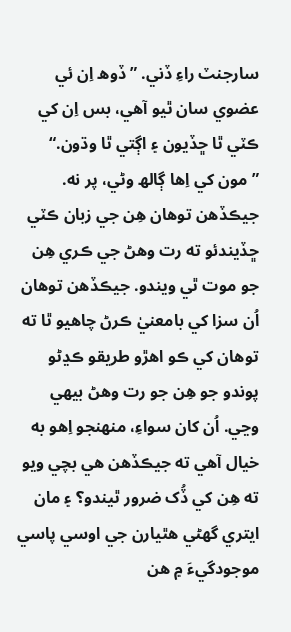سارجنٽ راءِ ڏني. ”ڏوھ اِن ئي عضوي سان ٿيو آهي، بس اِن کي ڪٽي ٿا ڇڏيون ۽ اڳتي ٿا وڌون.“ ”مون کي اِها ڳالھ وڻي، پر نه. جيڪڏهن توهان هِن جي زبان ڪٽي ڇڏيندئو ته رت وهڻ جي ڪري هِن جو موت ٿي ويندو. جيڪڏهن توهان اُن سزا کي بامعنيٰ ڪرڻ چاهيو ٿا ته توهان کي ڪو اهڙو طريقو ڪڍڻو پوندو جو هِن جو رت وهڻ بيهي وڃي. اُن کان سواءِ، منهنجو اِهو به خيال آهي ته جيڪڏهن هي بچي ويو ته هِن کي ڏُک ضرور ٿيندو؟ ۽ مان ايتري گهڻي هٿيارن جي اوسي پاسي موجودگيءَ ۾ هن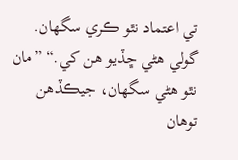تي اعتماد نٿو ڪري سگهان. گولي هڻي ڇڏيو هن کي.“ ”مان نٿو هڻي سگهان، جيڪڏهن توهان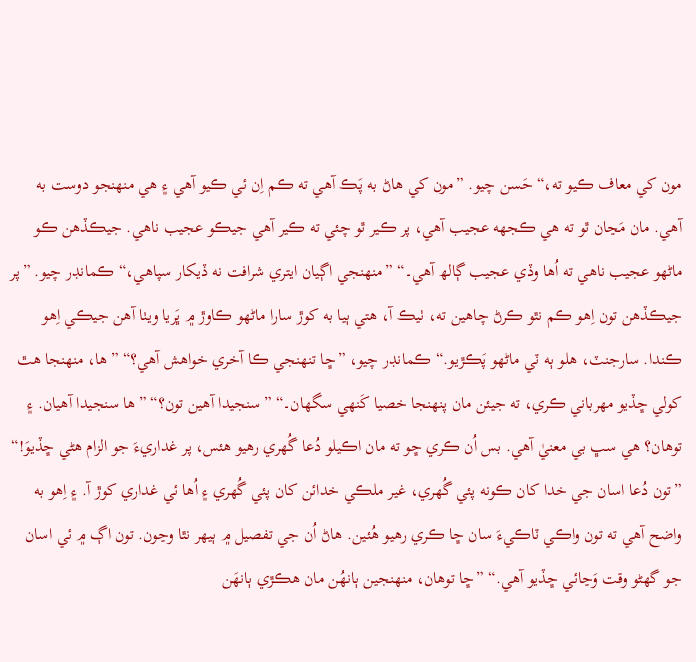مون کي معاف ڪيو ته،“ حَسن چيو. ”مون کي هاڻ به پَڪ آهي ته ڪم اِن ئي ڪيو آهي ۽ هي منهنجو دوست به آهي. مان مَڃان ٿو ته هي ڪجهه عجيب آهي، پر ڪير ٿو چئي ته ڪير آهي جيڪو عجيب ناهي. جيڪڏهن ڪو ماڻهو عجيب ناهي ته اُها وڏي عجيب ڳالھ آهي۔“ ”منهنجي اڳيان ايتري شرافت نه ڏيکار سپاهي،“ ڪمانڊر چيو. ”پر جيڪڏهن تون اِهو ڪم نٿو ڪرڻ چاهين ته، ٺيڪ آ، هتي ٻيا به کوڙ سارا ماڻهو ڪاوڙ ۾ ڀَريا ويٺا آهن جيڪي اِهو ڪندا. سارجنٽ، هلو ٻه ٽي ماڻهو پَڪڙيو.“ ڪمانڊر چيو، ”ڇا تنهنجي ڪا آخري خواهش آهي؟“ ”ها، منهنجا هٿ کولي ڇڏيو مهرباني ڪري، ته جيئن مان پنهنجا خصيا کَنهي سگهان۔“ ”سنجيدا آهين تون؟“ ”ها سنجيدا آهيان. ۽ توهان؟ هي سڀ بي معنيٰ آهي. بس اُن ڪري ڇو ته مان اڪيلو دُعا گُهري رهيو هئس، پر غداريءَ جو الزام هڻي ڇڏيوَ!“ ”تون دُعا اسان جي خدا کان ڪونه پئي گُهري، غير ملڪي خدائن کان پئي گُهري ۽ اُها ئي غداري کوڙ آ. ۽ اِهو به واضح آهي ته تون واڪي ٽاڪيءَ سان ڇا ڪري رهيو هُئين. هاڻ اُن جي تفصيل ۾ ٻيهر نٿا وڃون. تون اڳ ۾ ئي اسان جو گهڻو وقت وَڃائي ڇڏيو آهي.“ ”ڇا توهان، منهنجين ٻانهُن مان هڪڙي ٻانهَن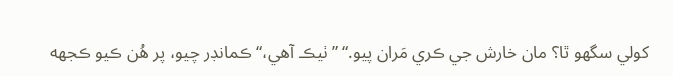کولي سگهو ٿا؟ مان خارش جي ڪري مَران پيو.“ ”ٺيڪ آهي،“ ڪمانڊر چيو، پر هُن ڪيو ڪجهه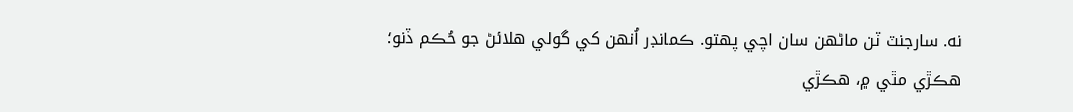نه. سارجنٽ ٽن ماڻهن سان اچي پهتو. ڪمانڊر اُنهن کي گولي هلائڻ جو حُڪم ڏنو؛ هڪڙي مٿي ۾، هڪڙي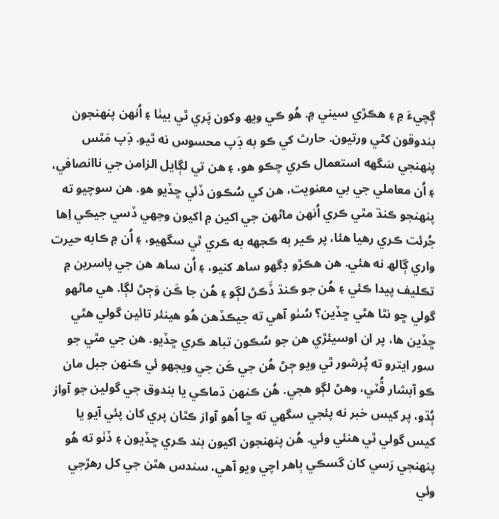ڳچيءَ ۾ ۽ هڪڙي سيني ۾. هُو ڪي ويھ وکون پَري ٿي بيٺا ۽ اُنهن پنهنجون بندوقون کڻي ورتيون. حارث کي ڪو به ڊَپ محسوس نه ٿيو. ڊَپ مَٿس پنهنجي سَگهه استعمال ڪري چڪو هو، ۽ هن تي لڳايل الزامن جي ناانصافي، ۽ اُن معاملي جي بي معنويت، هن کي سُڪون ڏئي ڇڏيو هو. هن سوچيو ته پنهنجو ڪنڌ مٿي ڪري اُنهن ماڻهن جي اکين ۾ اکيون وجهي ڏسي جيڪي اِها جُرئت ڪري رهيا هئا، پر ڪير به ڪجهه به ڪري ٿي سگهيو، ۽ اُن ۾ ڪابه حيرت واري ڳالھ نه هئي. هن هڪڙو ڊگهو ساھ کنيو، ۽ اُن ساھ هن جي پاسرين ۾ تڪليف پيدا ڪئي ۽ هُن جو ڪنڌ ڏَڪڻ لڳو ۽ هُن جا ڪَن وَڄڻ لڳا. هي ماڻهو گولي ڇو نٿا هڻي ڇڏين؟ سُٺو آهي ته جيڪڏهن هُو هينئر تائين گولي هڻي ڇڏين ها، پر ان اوسيئڙي هن جو سُڪون تباھ ڪري ڇڏيو. هن جي مٿي جو سور ايترو ته پُرشور ٿي ويو ڄڻ هُن جي ڪَن جي ويجهو ئي ڪنهن جبل مان ڪو آبشار ڦُٽي، وهڻ لڳو هجي. هُن ڪنهن ڌماڪي يا بندوق جي گولين جو آواز ٻُڌو، پر کيس خبر نه پئجي سگهي ته ڇا اُهو آواز ڪٿان پري کان پئي آيو يا کيس گولي ٿي هنئي وئي. هُن پنهنجون اکيون بند ڪري ڇڏيون ۽ ڏٺو ته هُو پنهنجي رَسي کان گسڪي ٻاهر اچي ويو آهي، سندس هٿن جي کل رهڙجي وئي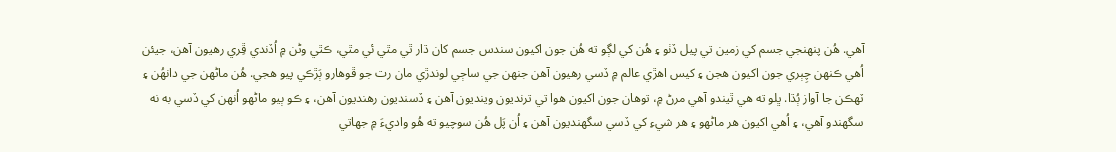آهي. هُن پنهنجي جسم کي زمين تي پيل ڏٺو ۽ هُن کي لڳو ته هُن جون اکيون سندس جسم کان ڌار ٿي مٿي ئي مٿي، ڪٿي وڻن ۾ اُڏندي ڦِري رهيون آهن، جيئن اُهي ڪنهن چِٻري جون اکيون هجن ۽ کيس اهڙي عالم ۾ ڏسي رهيون آهن جنهن جي ساڄي لوندڙي مان رت جو ڦوهارو ٻَڙڪي پيو هجي. هُن ماڻهن جي دانهُن ۽ ٽهڪن جا آواز ٻُڌا. ڀلو ته هي ٿيندو آهي مرڻ ۾، توهان جون اکيون هوا تي ترنديون وينديون آهن ۽ ڏسنديون رهنديون آهن، ۽ ڪو ٻيو ماڻهو اُنهن کي ڏسي به نه سگهندو آهي، ۽ اُهي اکيون هر ماڻهو ۽ هر شيءِ کي ڏسي سگهنديون آهن ۽ اُن پَل هُن سوچيو ته هُو واديءَ ۾ جهاتي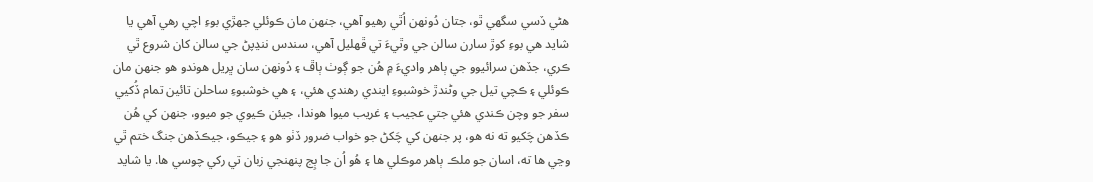هڻي ڏسي سگهي ٿو، جتان دُونهن اُٿي رهيو آهي، جنهن مان ڪوئلي جھڙي بوءِ اچي رهي آهي يا شايد هي بوءِ کوڙ سارن سالن جي وٿيءَ تي ڦھليل آهي، سندس ننڍپڻ جي سالن کان شروع ٿي ڪري، جڏهن سرائيوو جي ٻاهر واديءَ ۾ هُن جو ڳوٺ ٻاڦ ۽ دُونهن سان ڀريل هوندو هو جنهن مان ڪوئلي ۽ ڪچي تيل جي وڻندڙ خوشبوءِ ايندي رهندي هئي، ۽ هي خوشبوءِ ساحلن تائين تمام ڏُکيي سفر جو وچن ڪندي هئي جتي عجيب ۽ غريب ميوا هوندا، جيئن ڪيوي جو ميوو، جنهن کي هُن ڪڏهن چَکيو ته نه هو، پر جنهن کي چَکڻ جو خواب ضرور ڏٺو هو ۽ جيڪو، جيڪڏهن جنگ ختم ٿي وڃي ها ته، اسان جو ملڪ ٻاهر موڪلي ها ۽ هُو اُن جا ٻِج پنهنجي زبان تي رکي چوسي ها. يا شايد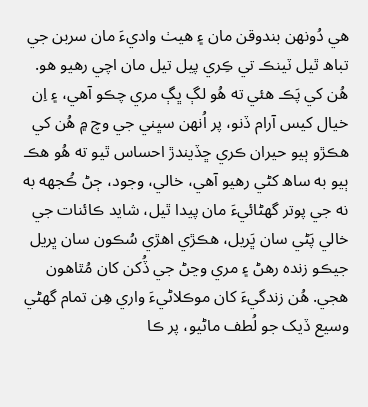هي دُونهن بندوقن مان ۽ هيٺ واديءَ مان سربن جي تباھ ٿيل ٽينڪ تي ڪِري پيل تيل مان اچي رهيو هو. هُن کي پَڪ هئي ته هُو لڳ ڀڳ مري چڪو آهي، ۽ اِن خيال کيس آرام ڏنو، پر اُنهن سڀني جي وچ ۾ هُن کي هڪڙو ٻيو حيران ڪري ڇڏيندڙ احساس ٿيو ته هُو هڪ ٻيو به ساھ کڻي رهيو آهي، خالي، وجود، ڄڻ ڪُجهه به نه جي پوتر گهڻائيءَ مان پيدا ٿيل، شايد ڪائنات جي خالي پَڻي سان ڀَريل، هڪڙي اهڙي سُڪون سان ڀريل جيڪو زنده رهڻ ۽ مري وڃڻ جي ڏُکن کان مُٿاهون هجي. هُن زندگيءَ کان موڪلاڻيءَ واري هِن تمام گهڻي وسيع ڏيک جو لُطف ماڻيو، پر ڪا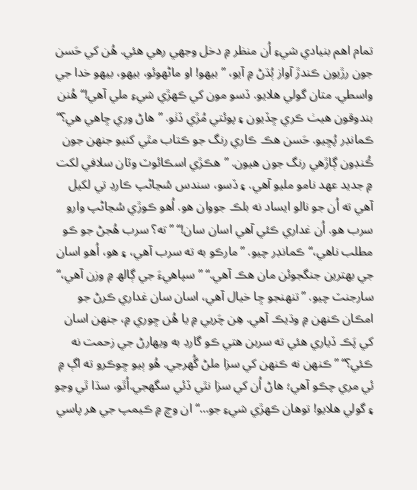تمام اهم بنيادي شيءِ اُن منظر ۾ دخل وجهي رهي هئي. هُن کي حَسن جون رڙيون ڪندڙ آواز ٻُڌڻ ۾ آيو، ”بيهو! او ماڻهوئو، بيهو، بيهو خدا جي واسطي. متان گولي هلايو. ڏسو مون کي ڪهڙي شيءِ ملي آهي!“ هُنن بندوقون هيٺ ڪري ڇڏيون ۽ پوئتي مُڙي ڏٺو. ”هاڻ وري ڇاهي هي؟“ ڪمانڊر پُڇيو. حَسن هڪ ڪاري رنگ جو ڪتاب مٿي کنيو جنهن جون ڪُنڊون ڳاڙهي رنگ جون هيون. ”هڪڙي اسڪائوٽ وٽان سلافي لکت ۾ جديد عهد نامو مليو آهي. ۽ ڏسو، سندس سُڃاڻپ ڪارڊ تي لکيل آهي ته اُن جو نالو ايساد نه بلڪ جووان هو. اُهو ڪوڙي سُڃاڻپ وارو سرب هو. اُن غداري ڪئي آهي اسان سان!“ ”ته؟ سرب هُجڻ جو ڪو مطلب ناهي،“ ڪمانڊر چيو. ”مارڪو به ته سرب آهي، ۽ هو، اُهو اسان جي بهترين جنگجوئن مان هڪ آهي.“ ”سپاهيءَ جي ڳالھ ۾ وزن آهي،“ سارجنٽ چيو. ”تنهنجو ڇا خيال آهي، اسان سان غداري ڪرڻ جو امڪان ڪنهن ۾ وڌيڪ آهي. هِن چَريي ۾ يا هُن ڇوري ۾، جنهن اسان کي پَڪ ڏياري هئي ته سربن هتي ڪو گارڊ به ويهارڻ جي زحمت نه ڪئي؟“ ”ڪنهن نه ڪنهن کي سزا ملڻ گُهرجي. هُو ٻيو ڇوڪرو ته اڳ ۾ ئي مري چڪو آهي؛ هاڻ اُن کي سزا نٿي ڏئي سگهجي.اُٿو، سڌا ٿي وڃو ۽ گولي هلايو! توهان ڪهڙي شيءِ جو…“ ان وچ ۾ ڪيمپ جي هر پاسي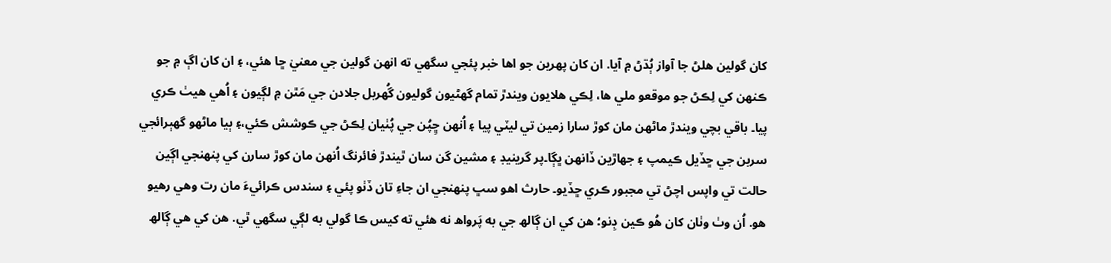کان گولين هلڻ جا آواز ٻُڌڻ ۾ آيا. ان کان پهرين جو اها خبر پئجي سگهي ته انهن گولين جي معنيٰ ڇا هئي، ۽ ان کان اڳ ۾ جو ڪنهن کي لِڪڻ جو موقعو ملي ها، لِڪي هلايون ويندڙ تمام گهڻيون گوليون گُهربل جلادن جي مَٿن ۾ لڳيون ۽ اُهي هيٺ ڪري پيا۔ باقي بچي ويندڙ ماڻهن مان کوڙ سارا زمين تي ليٽي پيا ۽ اُنهن ڇِپُن جي پُٺيان لِڪڻ جي ڪوشش ڪئي،۽ ٻيا ماڻهو گهٻرائجي سربن جي ڇڏيل ڪيمپ ۽ جهاڙين ڏانهن ڀڳا۔پر گرينيڊ ۽ مشين گن سان ٿيندڙ فائرنگ اُنهن مان کوڙ سارن کي پنهنجي اڳين حالت تي واپس اچڻ تي مجبور ڪري ڇڏيو۔ حارث اهو سڀ پنهنجي ان جاءِ تان ڏٺو پئي ۽ سندس ڪرائيءَ مان رت وهي رهيو هو. اُن وٺ وٺان کان هُو ڪين ڊِنو؛ هن کي ان ڳالھ جي به پَرواھ نه هئي ته کيس ڪا گولي به لڳي سگهي ٿي. هن کي هي ڳالھ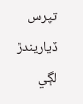تپرس ڏياريندڙ لڳي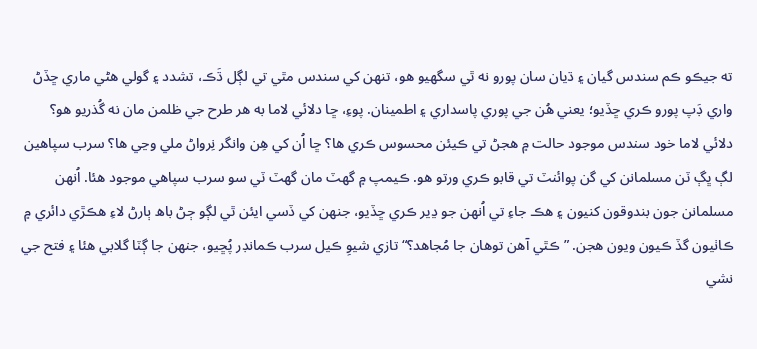ته جيڪو ڪم سندس گيان ۽ ڌيان سان پورو نه ٿي سگهيو هو، تنهن کي سندس مٿي تي لڳل ڌَڪ، تشدد ۽ گولي هڻي ماري ڇڏڻ واري ڊَپ پورو ڪري ڇڏيو؛ يعني هُن جي پوري پاسداري ۽ اطمينان. پوءِ، ڇا دلائي لاما به هر طرح جي ظلمن مان نه گُذريو هو؟ دلائي لاما خود سندس موجود حالت ۾ هجڻ تي ڪيئن محسوس ڪري ها؟ ڇا اُن کي هِن وانگر نِرواڻ ملي وڃي ها؟ سرب سپاهين لڳ ڀڳ ٽن مسلمانن کي گن پوائنٽ تي قابو ڪري ورتو هو. ڪيمپ ۾ گهٽ مان گهٽ ٽي سو سرب سپاهي موجود هئا. اُنهن مسلمانن جون بندوقون کنيون ۽ هڪ جاءِ تي اُنهن جو ڍير ڪري ڇڏيو، جنهن کي ڏسي ايئن ٿي لڳو ڄڻ باھ ٻارڻ لاءِ هڪڙي دائري ۾ ڪاٺيون گڏ ڪيون ويون هجن. ”ڪٿي آهن توهان جا مُجاهد؟“ تازي شيوِ ڪيل سرب ڪمانڊر پُڇيو، جنهن جا ڳٽا گلابي هئا ۽ فتح جي نشي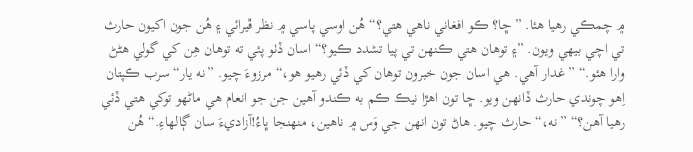۾ چمڪي رهيا هئا. ”ڇا؟ ڪو افغاني ناهي هتي؟“ هُن اوسي پاسي ۾ نظر ڦيرائي ۽ هُن جون اکيون حارث تي اچي بيهي ويون. ”۽ توهان هتي ڪنهن تي پيا تشدد ڪيو؟“ اسان ڏٺو پئي ته توهان هِن کي گولي هڻڻ وارا هئو.“ ”غدار آهي. هي اسان جون خبرون توهان کي ڏئي رهيو هو،“ مرزوءَ چيو. ”نه يار“ سرب ڪپتان اِهو چوندي حارث ڏانهن ويو. ڇا تون اهڙا نيڪ ڪم به ڪندو آهين جن جو انعام هي ماڻهو توکي هتي ڏئي رهيا آهن؟“ ”نه،“ حارث چيو. هاڻ تون انهن جي وَس ۾ ناهين، منهنجا ڀاءُ!آزاديءَ سان ڳالهاءِ.“ هُن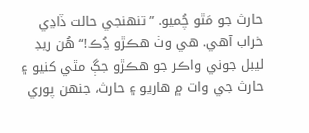حارث جو مَٿو چُميو. ”تنهنجي حالت ڏاڍي خراب آهي. هي وٺ هڪڙو ڍُڪ!“ هُن ريڊ ليبل جوني واڪر جو هڪڙو جڳ مٿي کنيو ۽ حارث جي وات ۾ هاريو ۽ حارث، جنهن پوري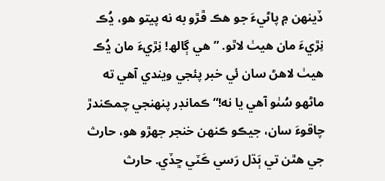ڏينهن ۾ پاڻيءَ جو هڪ ڦڙو به نه پيتو هو، ڍُڪ نِڙيءَ مان هيٺ لاٿو. ”هي ڳالھ! نِڙيءَ مان ڍُڪ هيٺ لاهڻ سان ئي خبر پئجي ويندي آهي ته ماڻهو سُٺو آهي يا نه!“ ڪمانڊر پنهنجي چمڪندڙ چاقوءَ سان، جيڪو ڪنهن خنجر جھڙو هو، حارث جي هٿن تي ٻَڌل رَسي ڪَٽي ڇڏي. حارث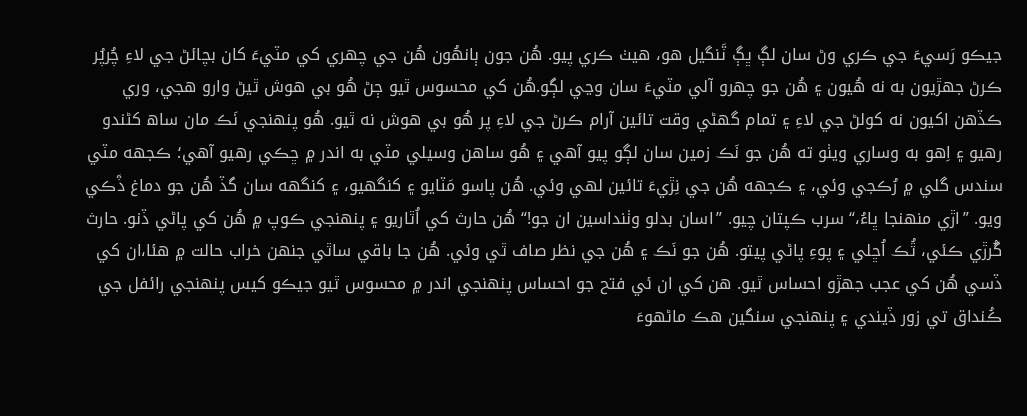جيڪو رَسيءَ جي ڪري وڻ سان لڳ ڀڳ ٽَنگيل هو، هيٺ ڪري پيو. هُن جون ٻانهُون هُن جي چھري کي مٽيءَ کان بچائڻ جي لاءِ چُرپُر ڪرڻ جھڙيون به نه هُيون ۽ هُن جو چھرو آلي مٽيءَ سان وڃي لڳو.هُن کي محسوس ٿيو ڄڻ هُو بي هوش ٿيڻ وارو هجي، وري ڪڏهن اکيون نه کولڻ جي لاءِ ۽ تمام گهڻي وقت تائين آرام ڪرڻ جي لاءِ پر هُو بي هوش نه ٿيو. هُو پنهنجي نَڪ مان ساھ کڻندو رهيو ۽ اِهو به وساري ويٺو ته هُن جو نَڪ زمين سان لڳو پيو آهي ۽ هُو ساهن وسيلي مٽي به اندر ۾ ڇڪي رهيو آهي؛ ڪجهه مٽي سندس گلي ۾ رُڪجي وئي، ۽ ڪجهه هُن جي نِڙيءَ تائين لهي وئي. هُن پاسو مَٽايو ۽ کنگهيو، ۽ کنگهه سان گڏ هُن جو دماغ ڏَڪي ويو. ”اڙي منهنجا ڀاءُ،“ سرب ڪپتان چيو. ”اسان بدلو وٺنداسين ان جو!“ هُن حارث کي اُٿاريو ۽ پنهنجي ڪوپ ۾ هُن کي پاڻي ڏنو. حارث گُرڙي ڪئي، ٿُڪ اُڇلي ۽ پوءِ پاڻي پيتو. هُن جو نَڪ ۽ هُن جي نظر صاف ٿي وئي. هُن جا باقي ساٿي جنهن خراب حالت ۾ هئا،ان کي ڏسي هُن کي عجب جھڙو احساس ٿيو. هن کي ان ئي فتح جو احساس پنهنجي اندر ۾ محسوس ٿيو جيڪو کيس پنهنجي رائفل جي ڪُنداق تي زور ڏيندي ۽ پنهنجي سنگين هڪ ماڻهوءَ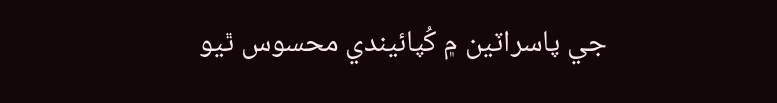جي پاسراٽين ۾ کُپائيندي محسوس ٿيو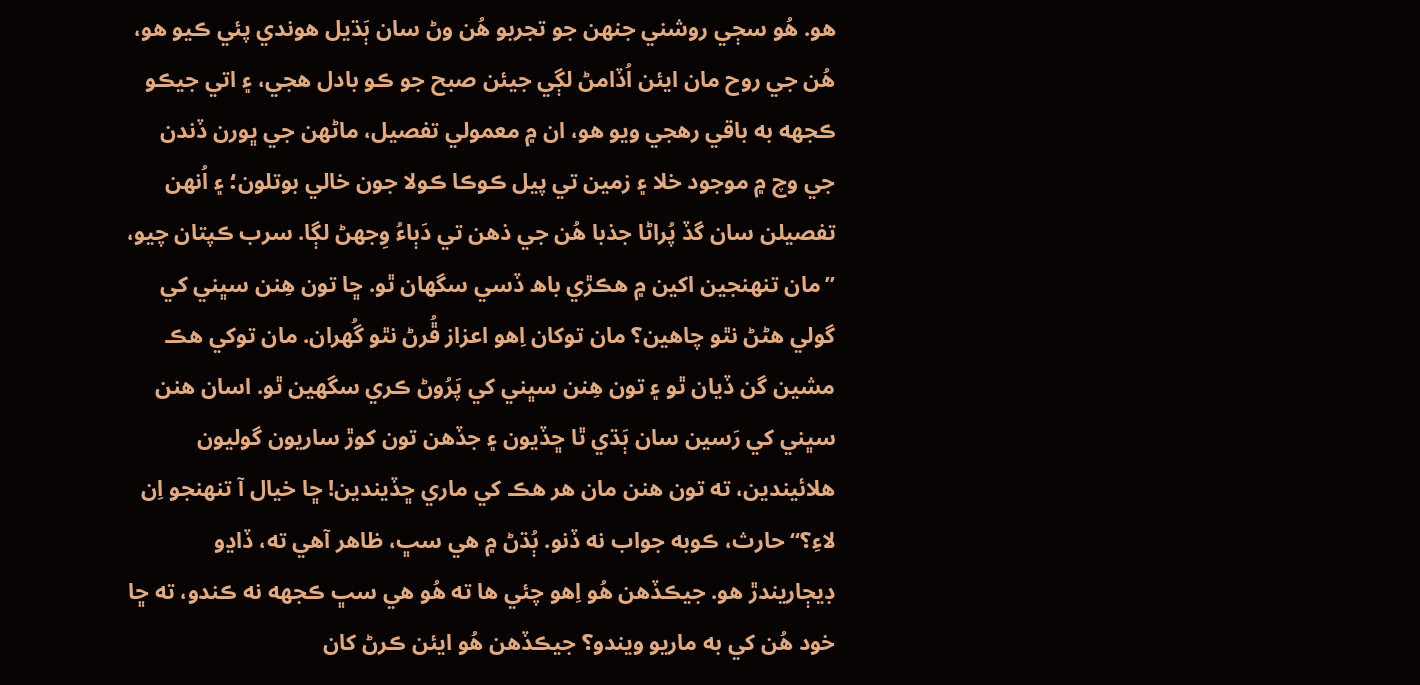هو. هُو سڄي روشني جنهن جو تجربو هُن وڻ سان ٻَڌيل هوندي پئي ڪيو هو، هُن جي روح مان ايئن اُڏامڻ لڳي جيئن صبح جو ڪو بادل هجي، ۽ اتي جيڪو ڪجهه به باقي رهجي ويو هو، ان ۾ معمولي تفصيل، ماڻهن جي ڀورن ڏندن جي وچ ۾ موجود خلا ۽ زمين تي پيل ڪوڪا ڪولا جون خالي بوتلون؛ ۽ اُنهن تفصيلن سان گڏ پُراڻا جذبا هُن جي ذهن تي دَٻاءُ وِجهڻ لڳا. سرب ڪپتان چيو، ”مان تنهنجين اکين ۾ هڪڙي باھ ڏسي سگهان ٿو. ڇا تون هِنن سڀني کي گولي هڻڻ نٿو چاهين؟ مان توکان اِهو اعزاز ڦُرڻ نٿو گُهران. مان توکي هڪ مشين گن ڏيان ٿو ۽ تون هِنن سڀني کي پَرُوڻ ڪري سگهين ٿو. اسان هنن سڀني کي رَسين سان ٻَڌي ٿا ڇڏيون ۽ جڏهن تون کوڙ ساريون گوليون هلائيندين، ته تون هنن مان هر هڪ کي ماري ڇڏيندين! ڇا خيال آ تنهنجو اِن لاءِ؟“ حارث، ڪوبه جواب نه ڏنو. ٻُڌڻ ۾ هي سڀ، ظاهر آهي ته، ڏاڍو ڊيڄاريندڙ هو. جيڪڏهن هُو اِهو چئي ها ته هُو هي سڀ ڪجهه نه ڪندو، ته ڇا خود هُن کي به ماريو ويندو؟ جيڪڏهن هُو ايئن ڪرڻ کان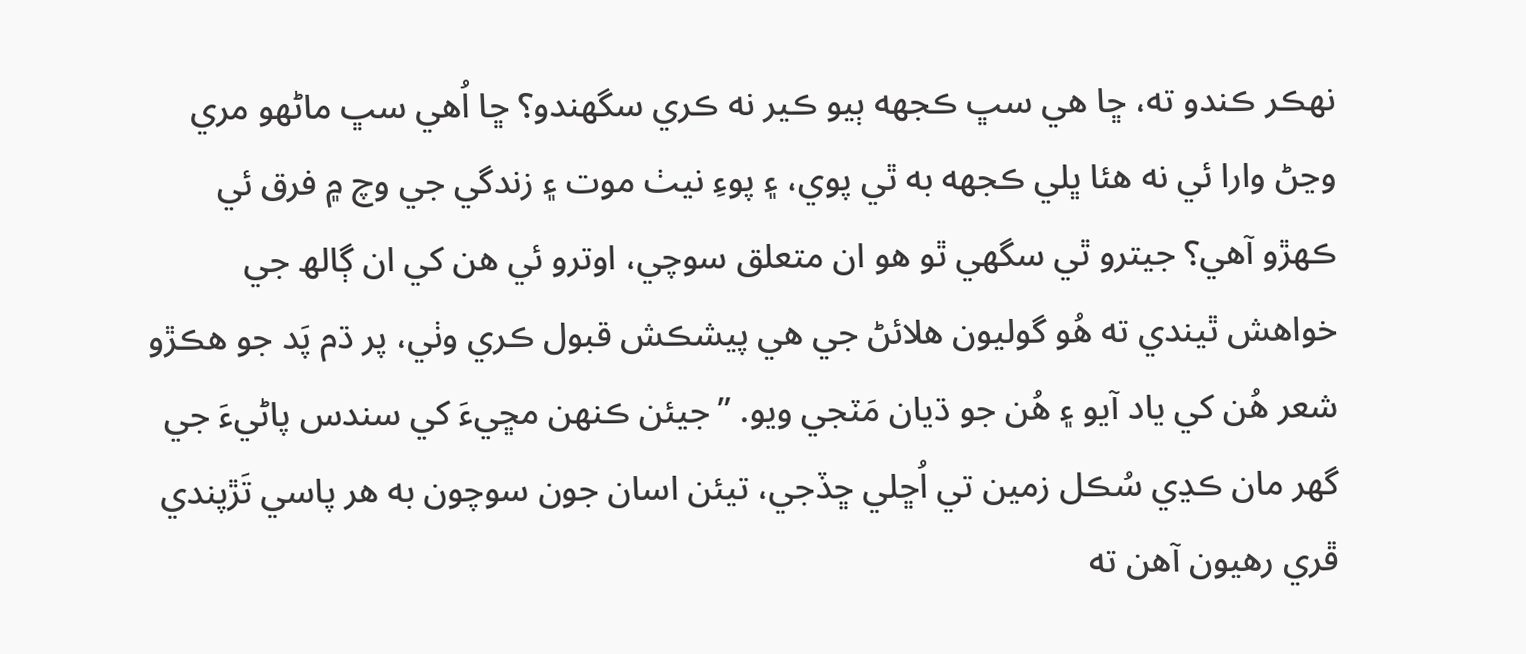نهڪر ڪندو ته، ڇا هي سڀ ڪجهه ٻيو ڪير نه ڪري سگهندو؟ ڇا اُهي سڀ ماڻهو مري وڃڻ وارا ئي نه هئا ڀلي ڪجهه به ٿي پوي، ۽ پوءِ نيٺ موت ۽ زندگي جي وچ ۾ فرق ئي ڪهڙو آهي؟ جيترو ٿي سگهي ٿو هو ان متعلق سوچي، اوترو ئي هن کي ان ڳالھ جي خواهش ٿيندي ته هُو گوليون هلائڻ جي هي پيشڪش قبول ڪري وٺي، پر ڌم پَد جو هڪڙو شعر هُن کي ياد آيو ۽ هُن جو ڌيان مَٽجي ويو. ”جيئن ڪنهن مڇيءَ کي سندس پاڻيءَ جي گهر مان ڪڍي سُڪل زمين تي اُڇلي ڇڏجي، تيئن اسان جون سوچون به هر پاسي تَڙپندي ڦري رهيون آهن ته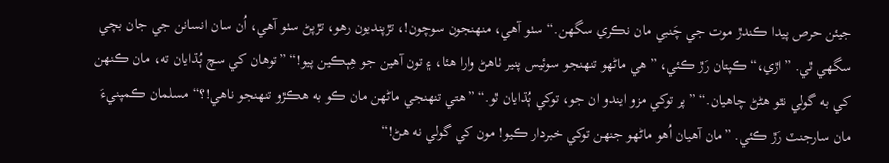جيئن حرص پيدا ڪندڙ موت جي چَنبي مان نڪري سگهن.“ سٺو آهي، منهنجون سوچون!، تڙپنديون رھو، تڙپڻ سٺو آهي، اُن سان انسانن جي جان بچي سگهي ٿي. ”اڙي،“ ڪپتان رَڙ ڪئي، ”هي ماڻهو تنهنجو سوئيس پنير ٺاهڻ وارا هئا، ۽ تون آهين جو هِٻڪين پيو!“ ”توهان کي سچ ٻُڌايان ته، مان ڪنهن کي به گولي نٿو هڻڻ چاهيان.“ ”پر توکي مزو ايندو ان جو، توکي ٻُڌايان ٿو.“ ”هتي تنهنجي ماڻهن مان ڪو به هڪڙو تنهنجو ناهي!؟“ مسلمان ڪمپنيءَ مان سارجنٽ رَڙ ڪئي. ”مان آهيان اُهو ماڻهو جنهن توکي خبردار ڪيو! مون کي گولي نه هڻ!“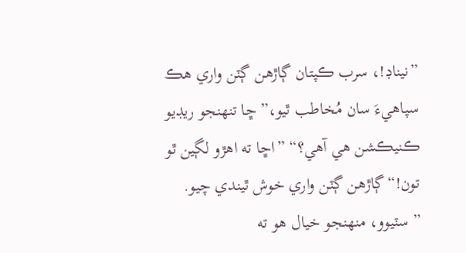”نيناڊ!، سرب ڪپتان ڳاڙهن ڳٽن واري هڪ سپاهيءَ سان مُخاطب ٿيو،” ڇا تنهنجو ريڊيو ڪنيڪشن هي آهي؟“ ”اڇا ته اهڙو لڳين ٿو تون!“ ڳاڙهن ڳٽن واري خوش ٿيندي چيو. ”سٽيوو، منهنجو خيال هو ته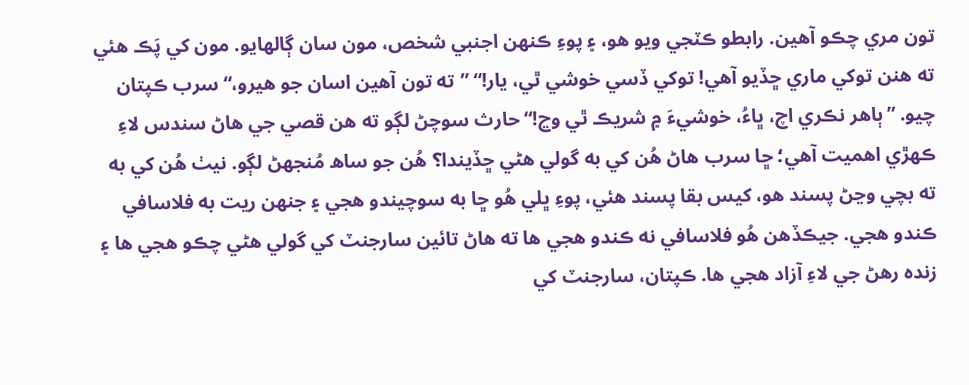تون مري چڪو آهين. رابطو ڪٽجي ويو هو، ۽ پوءِ ڪنهن اجنبي شخص، مون سان ڳالهايو. مون کي پَڪ هئي ته هنن توکي ماري ڇڏيو آهي! توکي ڏسي خوشي ٿي، يار!“ ”ته تون آهين اسان جو هيرو،“ سرب ڪپتان چيو. ”ٻاهر نڪري اچ، ڀاءُ، خوشيءَ ۾ شريڪ ٿي وڃ!“ حارث سوچڻ لڳو ته هن قصي جي هاڻ سندس لاءِ ڪهڙي اهميت آهي؛ ڇا سرب هاڻ هُن کي به گولي هڻي ڇڏيندا؟ هُن جو ساھ مُنجهڻ لڳو. نيٺ هُن کي به ته بچي وڃڻ پسند هو، کيس بقا پسند هئي، پوءِ ڀلي هُو ڇا به سوچيندو هجي ۽ جنهن ريت به فلاسافي ڪندو هجي. جيڪڏهن هُو فلاسافي نه ڪندو هجي ها ته هاڻ تائين سارجنٽ کي گولي هڻي چڪو هجي ها ۽ زنده رهڻ جي لاءِ آزاد هجي ها. ڪپتان، سارجنٽ کي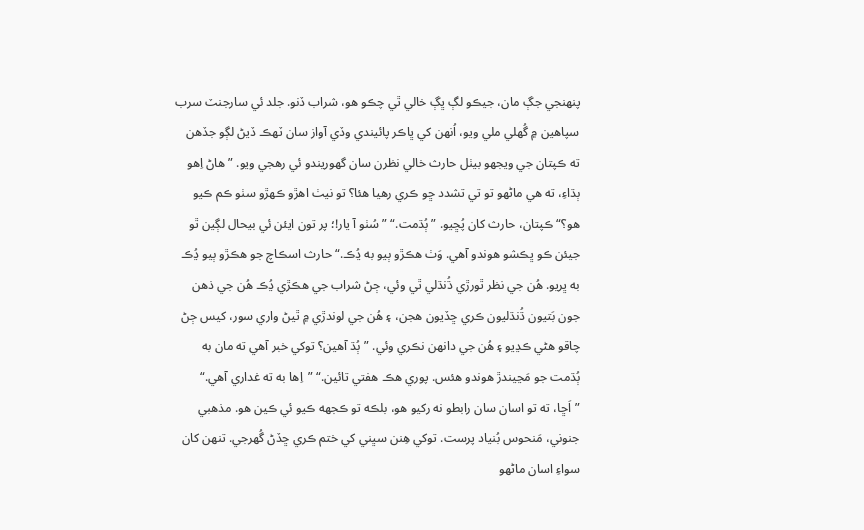پنهنجي جڳ مان، جيڪو لڳ ڀڳ خالي ٿي چڪو هو، شراب ڏنو. جلد ئي سارجنٽ سرب سپاهين ۾ گُهلي ملي ويو، اُنهن کي ڀاڪر پائيندي وڏي آواز سان ٽهڪ ڏيڻ لڳو جڏهن ته ڪپتان جي ويجهو بيٺل حارث خالي نظرن سان گهوريندو ئي رهجي ويو. ”هاڻ اِهو ٻڌاءِ، ته هي ماڻهو تو تي تشدد ڇو ڪري رهيا هئا؟ تو نيٺ اهڙو ڪهڙو سٺو ڪم ڪيو هو؟“ ڪپتان، حارث کان پُڇيو. ”ٻُڌمت.“ ”سُٺو آ يار!؛ پر تون ايئن ئي بيحال لڳين ٿو جيئن ڪو ڀڪشو هوندو آهي. وَٺ هڪڙو ٻيو به ڍُڪ.“ حارث اسڪاچ جو هڪڙو ٻيو ڍُڪ به ڀريو. هُن جي نظر ٿورڙي ڌُنڌلي ٿي وئي، ڄڻ شراب جي هڪڙي ڍُڪ هُن جي ذهن جون بَتيون ڌُنڌليون ڪري ڇڏيون هجن، ۽ هُن جي لوندڙي ۾ ٿيڻ واري سور، کيس ڄڻ چاقو هڻي ڪڍيو ۽ هُن جي دانهن نڪري وئي. ”ٻُڌ آهين؟ توکي خبر آهي ته مان به ٻُڌمت جو مَڃيندڙ هوندو هئس. پوري هڪ هفتي تائين.“ ”اِها به ته غداري آهي.“ ”اَڇا، ته تو اسان سان رابطو نه رکيو هو، بلڪه تو ڪجهه ڪيو ئي ڪين هو. مذهبي جنوني، مَنحوس بُنياد پرست. توکي هِنن سڀني کي ختم ڪري ڇڏڻ گُهرجي. تنهن کان سواءِ اسان ماڻهو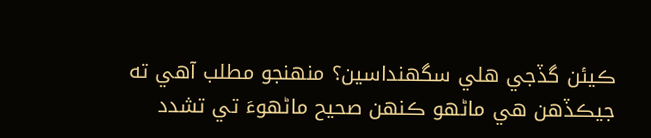ڪيئن گڏجي هلي سگهنداسين؟ منهنجو مطلب آهي ته جيڪڏهن هي ماڻهو ڪنهن صحيح ماڻهوءَ تي تشدد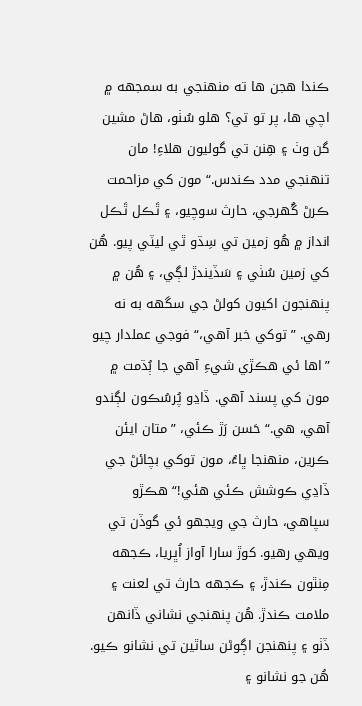ڪندا هجن ها ته منهنجي به سمجهه ۾ اچي ها، پر تو تي؟ هلو سُٺو، هاڻ مشين گن وٺ ۽ هِنن تي گوليون هلاءِ! مان تنهنجي مدد ڪندس.“ مون کي مزاحمت ڪرڻ گُهرجي، حارث سوچيو، ۽ ٿَڪل ٿَڪل انداز ۾ هُو زمين تي سِڌو ٿي ليٽي پيو. هُن کي زمين سُٺي ۽ سَڏيندڙ لڳي، ۽ هُن ۾ پنهنجون اکيون کولڻ جي سگهه به نه رهي. ”توکي خبر آهي،“ فوجي عملدار چيو ”اها ئي هڪڙي شيءِ آهي جا ٻُڌمت ۾ مون کي پسند آهي. ڏاڍو پُرسُڪون لڳندو آهي، هي.“ حَسن رَڙ ڪئي، ”متان ايئن ڪرين، منهنجا ڀاءُ، مون توکي بچائڻ جي ڏاڍي ڪوشش ڪئي هئي!“ هڪڙو سپاهي، حارث جي ويجهو ئي گوڏن تي ويهي رهيو. کوڙ سارا آواز اُڀريا، ڪجهه مِنٿون ڪندڙ، ۽ ڪجهه حارث تي لعنت ۽ ملامت ڪندڙ. هُن پنهنجي نشاني ڏانهن ڏٺو ۽ پنهنجن اڳوڻن ساٿين تي نشانو ڪيو. هُن جو نشانو ۽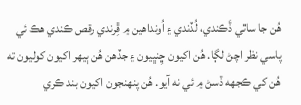هُن جا ساٿي ڏَڪندي، لُڏندي ۽ اُونداهين ۾ ڦِرندي رقص ڪندي هڪ ئي پاسي نظر اچڻ لڳا. هُن اکيون ڇِنڀيون ۽ جڏهن هُن ٻيهر اکيون کوليون ته هُن کي ڪجهه ڏسڻ ۾ ئي نه آيو. هُن پنهنجون اکيون بند ڪري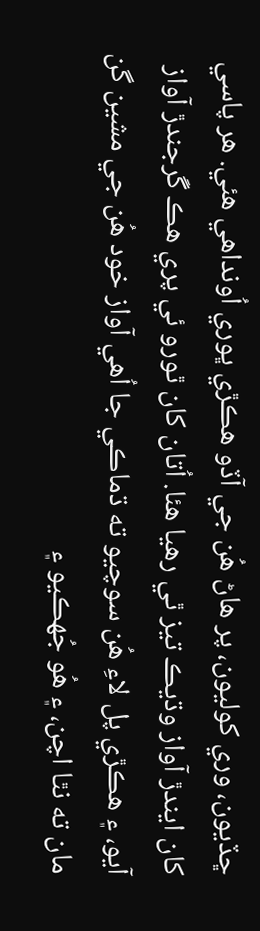ڇڏيون، وري کوليون، پر هاڻ هُن جي آڏو هڪڙي ڀوري اُونداهي هئي. هر پاسي کان ايندڙ آواز وڌيڪ تيز ٿي رهيا هئا. اُتان کان ٿورو ئي پري هڪ گَرجندڙ آواز آيو، ۽ هڪڙي پل لاءِ هُن سوچيو ته ڌماڪي جا اُهي آواز خود هُن جي مشين گن مان ته نٿا اچن، ۽ هُو جُهڪيو ۽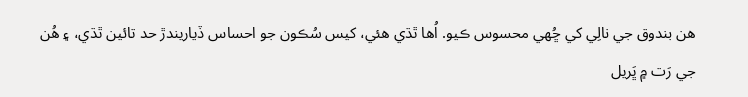هن بندوق جي نالِي کي ڇُهي محسوس ڪيو. اُها ٿڌي هئي، کيس سُڪون جو احساس ڏياريندڙ حد تائين ٿڌي، ۽ هُن جي رَت ۾ ڀَريل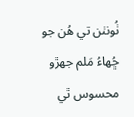ٺُونٺن تي هُن جو ڇُهاءُ مَلم جهڙو محسوس ٿي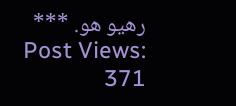رهيو هو. *** Post Views: 371